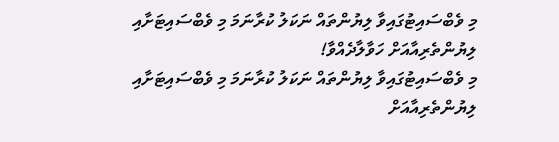މި ވެބްސައިޓުގައިވާ ލިޔުންތައް ނަކަލު ކުރާނަމަ މި ވެބްސައިޓަށާއި ލިޔުންތެރިއާއަށް ހަވާލާދެއްވާ!
މި ވެބްސައިޓުގައިވާ ލިޔުންތައް ނަކަލު ކުރާނަމަ މި ވެބްސައިޓަށާއި ލިޔުންތެރިއާއަށް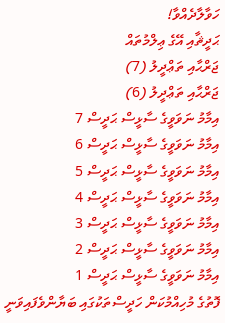ހަވާލާދެއްވާ!
ޙަދީޘާއި އޭގެ ޢިލްމުތައް
ޖަރްޙާއި ތަޢްދީލު (7)
ޖަރްޙާއި ތަޢްދީލު (6)
އިމާމު ނަވަވީގެ ސާޅީސް ޙަދީސް 7
އިމާމު ނަވަވީގެ ސާޅީސް ޙަދީސް 6
އިމާމު ނަވަވީގެ ސާޅީސް ޙަދީސް 5
އިމާމު ނަވަވީގެ ސާޅީސް ޙަދީސް 4
އިމާމު ނަވަވީގެ ސާޅީސް ޙަދީސް 3
އިމާމު ނަވަވީގެ ސާޅީސް ޙަދީސް 2
އިމާމު ނަވަވީގެ ސާޅީސް ޙަދީސް 1
ފޮތުގެ މުހިއްމުކަން ހަދީސްތަކުގައި ބަޔާންވެފައިވަނީ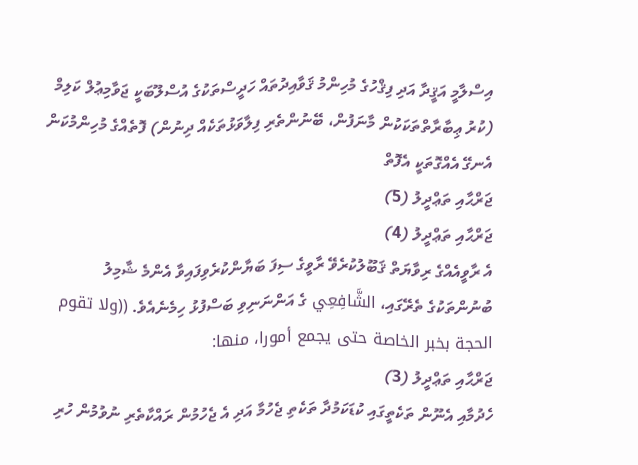އިސްލާމީ އަޤީދާ އަދި ފިޤްހުގެ މުހިންމު ޤަވާއިދުތައް ހަދީސްތަކުގެ އުސްލޫބަކީ ޖަވާމިޢުލް ކަލިމް (ކުރު ޢިބާރާތްތަކަކުން މާނަފުން، ބޭނުންތެރި ފިލާވަޅުތަކެއް ދިނުން) ފޮތެއްގެ މުހިންމުކަން އެނގޭ އެއްގޮތަކީ އެފޮތް
ޖަރްޙާއި ތަޢްދީލު (5)
ޖަރްޙާއި ތަޢްދީލު (4)
އެ ރާވީއެއްގެ ރިވާޔަތް ޤަބޫލުކުރެވޭ ރާވީގެ ސިފަ ބަޔާންކުރެވިފައިވާ އެންމެ ޝާމިލު ބުނުންތަކުގެ ތެރޭގައި، الشَّافِعِي ގެ އަންނަނިވި ބަސްފުޅު ހިމެނެއެވެ. ((ولا تقوم الحجة بخبر الخاصة حتى يجمع أمورا، منها:
ޖަރްޙާއި ތަޢްދީލު (3)
ހެދުމާއި އެނޫން ތަކެތީގައި ކުޑަކަމުދާ ތަކެތި ޖެހުމާ އަދި އެ ޖެހުމުން ރައްކާތެރި ނުވުމުން ހުރި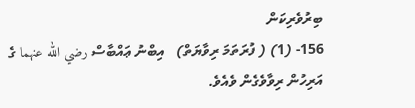ބިރުވެރިކަން
156- (1) ( ފުރަތަމަ ރިވާޔަތް)   އިބްނު ޢައްބާސް رضي الله عنهما ގެ އަރިހުން ރިވާވެގެން ވެއެވެ.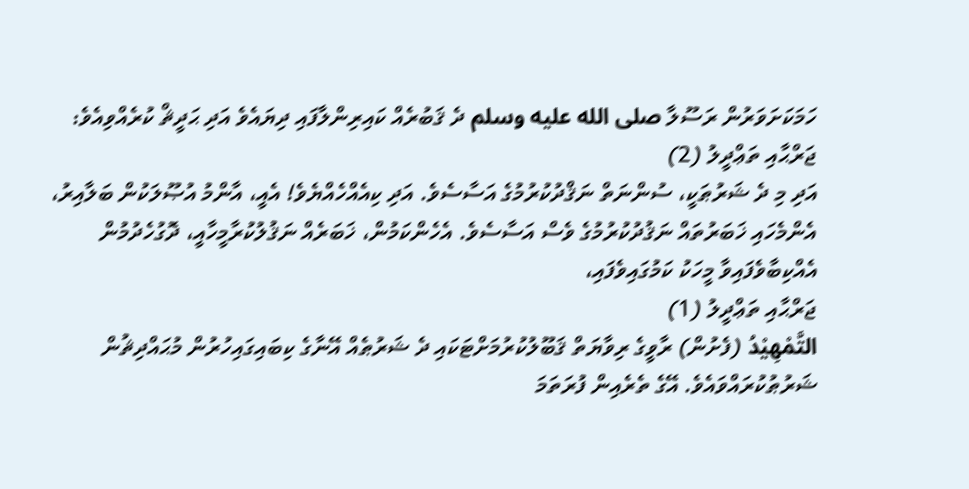ހަމަކަށަވަރުން ރަސޫލާ صلى الله عليه وسلم ދެ ޤަބުރެއް ކައިރިންލާފައި ދިޔައެވެ އަދި ޙަދީޘް ކުރެއްވިއެވެ:
ޖަރްޙާއި ތަޢްދީލު (2)
އަދި މި ދެ ޝަރުޠަކީ، ސުންނަތް ނަޤްދުކުރުމުގެ އަސާސެވެ. އަދި ކިއެއްހެއްޔެވެ! އެއީ، އާންމު އުޞޫލަކުން ބަލާއިރު، އެންމެހައި ޚަބަރުތައް ނަޤުދުކުރުމުގެ ވެސް އަސާސެވެ. އެހެންކަމުން، ޚަބަރެއް ނަޤުލުކުރާމީހާއީ، ދޮގުހެދުމުން އެއްކިބާވެފައިވާ މީހަކު ކަމުގައިވެފައި،
ޖަރްޙާއި ތަޢްދީލު (1)
التَّمْهِيْدُ (ފެށުން) ރާވީގެ ރިވާޔަތް ޤަބޫލުކުރުމަށްޓަކައި ދެ ޝަރުޠެއް އޭނާގެ ކިބައިގައިހުރުން މުޙައްދިޘުން ޝަރުޠުކުރައްވައެވެ. އޭގެ ތެރެއިން ފުރަތަމަ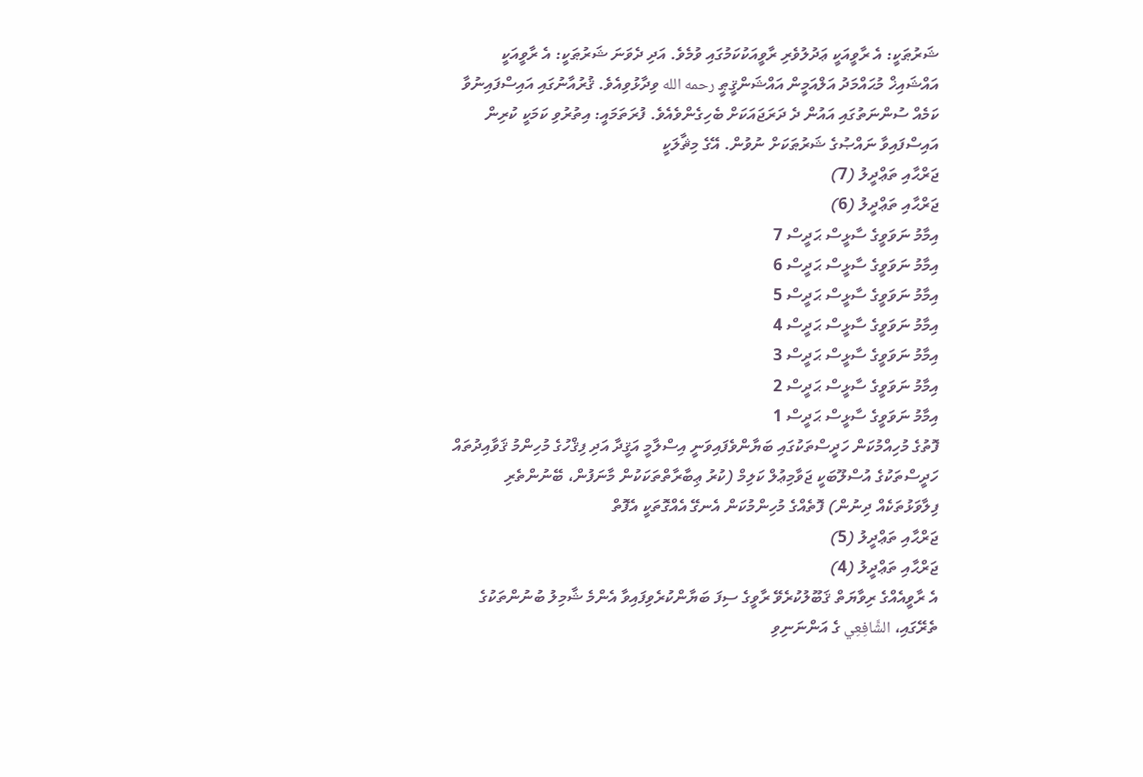ޝަރުޠަކީ: އެ ރާވީއަކީ ޢަދުލުވެރި ރާވީއަކުކަމުގައި ވުމެވެ. އަދި ދެވަނަ ޝަރުޠަކީ: އެ ރާވީއަކީ
އައްޝައިޚް މުޙައްމަދު އަލްއަމީން އައްޝަންޤީޠީ رحمه الله ވިދާޅުވިއެވެ. ޤުރުއާނުގައި އައިސްފައިނުވާ ކަމެއް ސުންނަތުގައި އައުން ދެ ދަރަޖައަކަށް ބެހިގެންވެއެވެ. ފުރަތަމައީ: އިތުރުވި ކަމަކީ ކުރިން އައިސްފައިވާ ނައްޞުގެ ޝަރުޠަކަށް ނުވުން. އޭގެ މިޘާލަކީ
ޖަރްޙާއި ތަޢްދީލު (7)
ޖަރްޙާއި ތަޢްދީލު (6)
އިމާމު ނަވަވީގެ ސާޅީސް ޙަދީސް 7
އިމާމު ނަވަވީގެ ސާޅީސް ޙަދީސް 6
އިމާމު ނަވަވީގެ ސާޅީސް ޙަދީސް 5
އިމާމު ނަވަވީގެ ސާޅީސް ޙަދީސް 4
އިމާމު ނަވަވީގެ ސާޅީސް ޙަދީސް 3
އިމާމު ނަވަވީގެ ސާޅީސް ޙަދީސް 2
އިމާމު ނަވަވީގެ ސާޅީސް ޙަދީސް 1
ފޮތުގެ މުހިއްމުކަން ހަދީސްތަކުގައި ބަޔާންވެފައިވަނީ އިސްލާމީ އަޤީދާ އަދި ފިޤްހުގެ މުހިންމު ޤަވާއިދުތައް ހަދީސްތަކުގެ އުސްލޫބަކީ ޖަވާމިޢުލް ކަލިމް (ކުރު ޢިބާރާތްތަކަކުން މާނަފުން، ބޭނުންތެރި ފިލާވަޅުތަކެއް ދިނުން) ފޮތެއްގެ މުހިންމުކަން އެނގޭ އެއްގޮތަކީ އެފޮތް
ޖަރްޙާއި ތަޢްދީލު (5)
ޖަރްޙާއި ތަޢްދީލު (4)
އެ ރާވީއެއްގެ ރިވާޔަތް ޤަބޫލުކުރެވޭ ރާވީގެ ސިފަ ބަޔާންކުރެވިފައިވާ އެންމެ ޝާމިލު ބުނުންތަކުގެ ތެރޭގައި، الشَّافِعِي ގެ އަންނަނިވި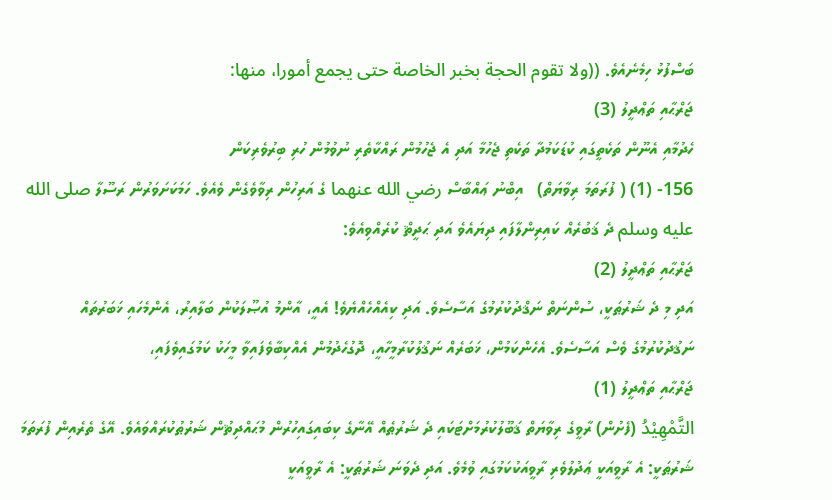ބަސްފުޅު ހިމެނެއެވެ. ((ولا تقوم الحجة بخبر الخاصة حتى يجمع أمورا، منها:
ޖަރްޙާއި ތަޢްދީލު (3)
ހެދުމާއި އެނޫން ތަކެތީގައި ކުޑަކަމުދާ ތަކެތި ޖެހުމާ އަދި އެ ޖެހުމުން ރައްކާތެރި ނުވުމުން ހުރި ބިރުވެރިކަން
156- (1) ( ފުރަތަމަ ރިވާޔަތް)   އިބްނު ޢައްބާސް رضي الله عنهما ގެ އަރިހުން ރިވާވެގެން ވެއެވެ. ހަމަކަށަވަރުން ރަސޫލާ صلى الله عليه وسلم ދެ ޤަބުރެއް ކައިރިންލާފައި ދިޔައެވެ އަދި ޙަދީޘް ކުރެއްވިއެވެ:
ޖަރްޙާއި ތަޢްދީލު (2)
އަދި މި ދެ ޝަރުޠަކީ، ސުންނަތް ނަޤްދުކުރުމުގެ އަސާސެވެ. އަދި ކިއެއްހެއްޔެވެ! އެއީ، އާންމު އުޞޫލަކުން ބަލާއިރު، އެންމެހައި ޚަބަރުތައް ނަޤުދުކުރުމުގެ ވެސް އަސާސެވެ. އެހެންކަމުން، ޚަބަރެއް ނަޤުލުކުރާމީހާއީ، ދޮގުހެދުމުން އެއްކިބާވެފައިވާ މީހަކު ކަމުގައިވެފައި،
ޖަރްޙާއި ތަޢްދީލު (1)
التَّمْهِيْدُ (ފެށުން) ރާވީގެ ރިވާޔަތް ޤަބޫލުކުރުމަށްޓަކައި ދެ ޝަރުޠެއް އޭނާގެ ކިބައިގައިހުރުން މުޙައްދިޘުން ޝަރުޠުކުރައްވައެވެ. އޭގެ ތެރެއިން ފުރަތަމަ ޝަރުޠަކީ: އެ ރާވީއަކީ ޢަދުލުވެރި ރާވީއަކުކަމުގައި ވުމެވެ. އަދި ދެވަނަ ޝަރުޠަކީ: އެ ރާވީއަކީ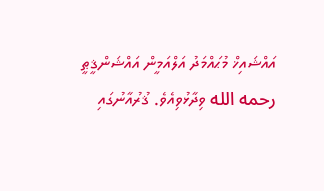އައްޝައިޚް މުޙައްމަދު އަލްއަމީން އައްޝަންޤީޠީ رحمه الله ވިދާޅުވިއެވެ. ޤުރުއާނުގައި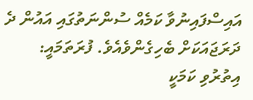އައިސްފައިނުވާ ކަމެއް ސުންނަތުގައި އައުން ދެ ދަރަޖައަކަށް ބެހިގެންވެއެވެ. ފުރަތަމައީ: އިތުރުވި ކަމަކީ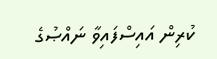ކުރިން އައިސްފައިވާ ނައްޞުގެ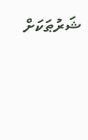ޝަރުޠަކަށް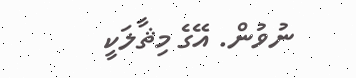ނުވުން. އޭގެ މިޘާލަކީ